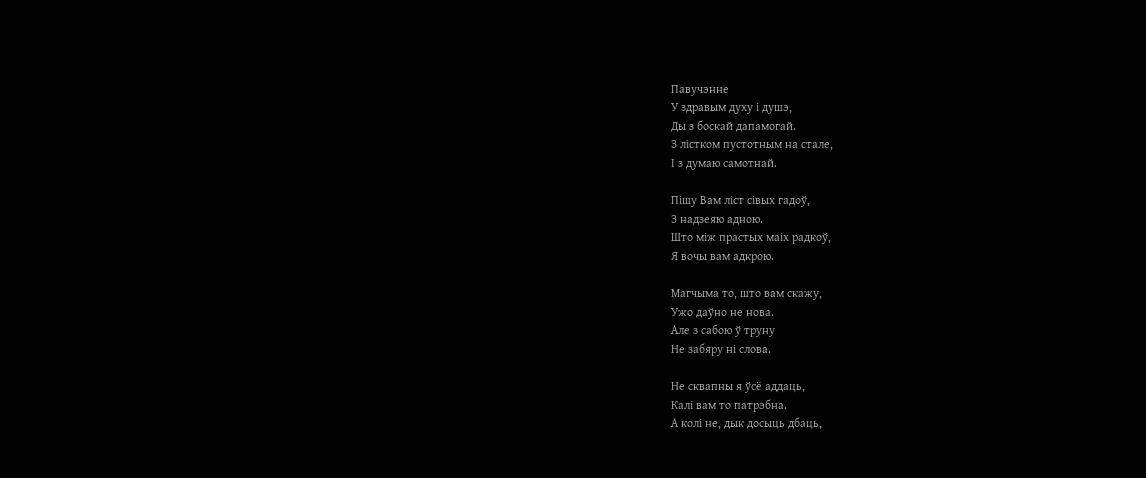Павучэнне
У здравым духу і душэ,
Ды з боскай дапамогай.
З лістком пустотным на стале,
І з думаю самотнай.

Пішу Вам ліст сівых гадоў,
З надзеяю адною.
Што між прастых маіх радкоў,
Я вочы вам адкрою.

Магчыма то, што вам скажу,
Ужо даўно не нова.
Але з сабою ў труну
Не забяру ні слова.

Не сквапны я ўсё аддаць,
Калі вам то патрэбна.
А колі не, дык досыць дбаць,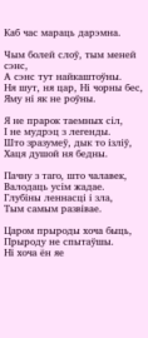Каб час мараць дарэмна.

Чым болей слоў, тым меней сэнс,
А сэнс тут найкаштоўны.
Ня шут, ня цар, Ні чорны бес,
Яму ні як не роўны.

Я не прарок таемных сіл,
І не мудрэц з легенды.
Што зразумеў, дык то ізліў,
Хаця душой ня бедны.

Пачну з таго, што чалавек,
Валодаць усім жадае.
Глубіны леннасці і зла,
Тым самым развівае.

Царом прыроды хоча быць,
Прыроду не спытаўшы.
Ні хоча ён яе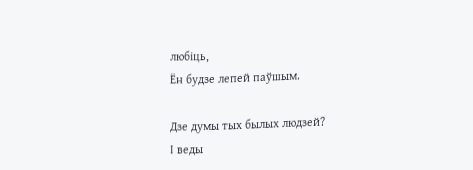любіць,
Ён будзе лепей паўшым.

Дзе думы тых былых людзей?
І веды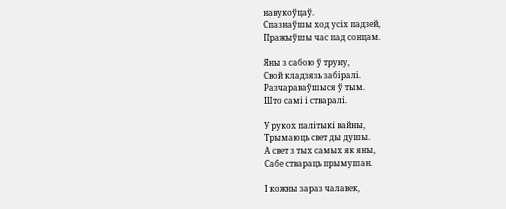навукоўцаў.
Спазнаўшы ход усіх падзей,
Пражыўшы час пад сонцам.

Яны з сабою ў труну,
Свой кладзязь забіралі.
Разчараваўшыся ў тым.
Што самі і стваралі.

У рукох палітыкі вайны,
Трымаюць свет ды душы.
А свет з тых самых як яны,
Сабе ствараць прымушан.

І кожны зараз чалавек,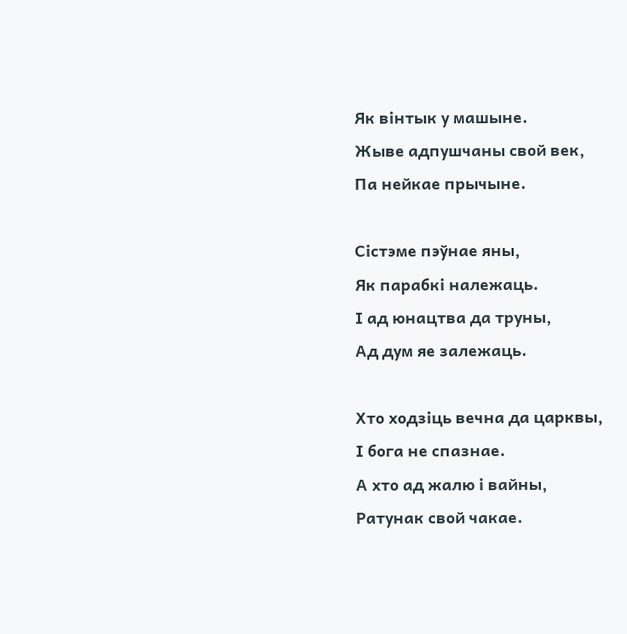Як вінтык у машыне.
Жыве адпушчаны свой век,
Па нейкае прычыне.

Сістэме пэўнае яны,
Як парабкі належаць.
І ад юнацтва да труны,
Ад дум яе залежаць.

Хто ходзіць вечна да царквы,
І бога не спазнае.
А хто ад жалю і вайны,
Ратунак свой чакае.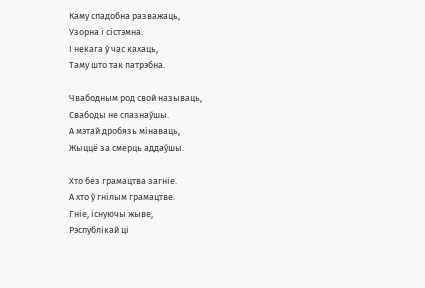Каму спадобна разважаць,
Узорна і сістэмна.
І некага ў час кахаць,
Таму што так патрэбна.

Чвабодным род свой называць,
Свабоды не спазнаўшы.
А мэтай дробязь мінаваць,
Жыццё за смерць аддаўшы.

Хто без грамацтва загніе.
А хто ў гнілым грамацтве.
Гніе, існуючы жыве,
Рэспублікай ці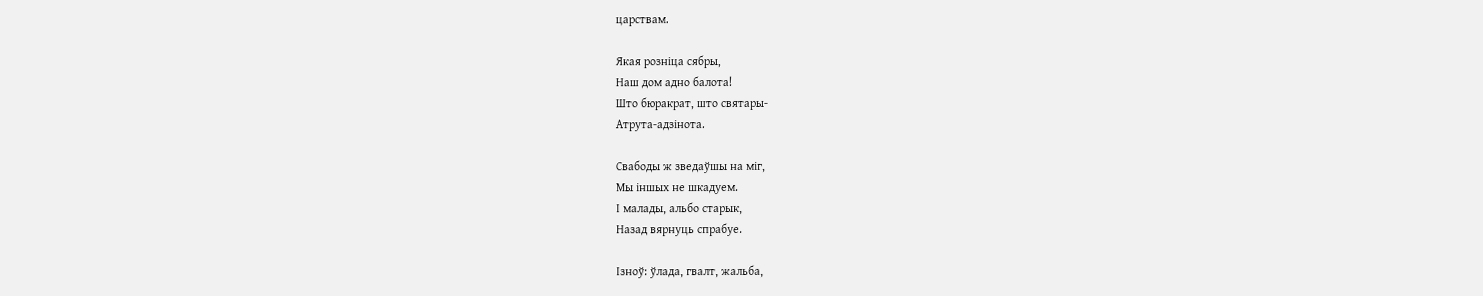царствам.

Якая розніца сябры,
Наш дом адно балота!
Што бюракрат, што святары-
Атрута-адзінота.

Свабоды ж зведаўшы на міг,
Мы іншых не шкадуем.
І малады, альбо старык,
Назад вярнуць спрабуе.

Ізноў: ўлада, гвалт, жальба,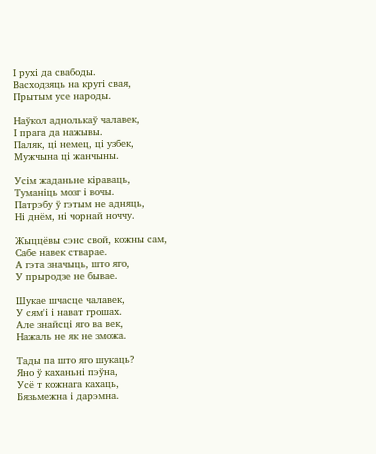І рухі да свабоды.
Васходзяць на кругі свая,
Прытым усе народы.

Наўкол аднолькаў чалавек,
І прага да нажывы.
Паляк, ці немец, ці узбек,
Мужчына ці жанчыны.

Усім жаданьне кіраваць,
Туманіць мозг і вочы.
Патрэбу ў гэтым не адняць,
Ні днём, ні чорнай ноччу.

Жыццёвы сэнс свой, кожны сам,
Сабе навек стварае.
А гэта значыць, што яго,
У прыродзе не бывае.

Шукае шчасце чалавек,
У сям'і і нават грошах.
Але знайсці яго ва век,
Нажаль не як не зможа.

Тады па што яго шукаць?
Яно ў каханьні пэўна,
Усё т кожнага кахаць,
Бязьмежна і дарэмна.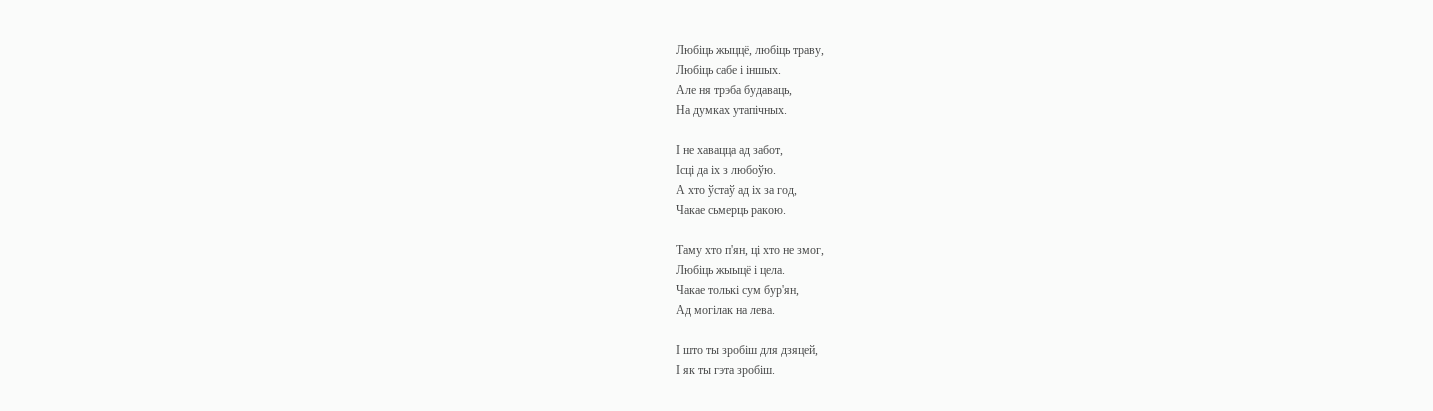Любіць жыццё, любіць траву,
Любіць сабе і іншых.
Але ня трэба будаваць,
На думках утапічных.

І не хавацца ад забот,
Ісці да іх з любоўю.
А хто ўстаў ад іх за год,
Чакае сьмерць ракою.

Таму хто п'ян, ці хто не змог,
Любіць жыыцё і цела.
Чакае толькі сум бур'ян,
Ад могілак на лева.

І што ты зробіш для дзяцей,
І як ты гэта зробіш.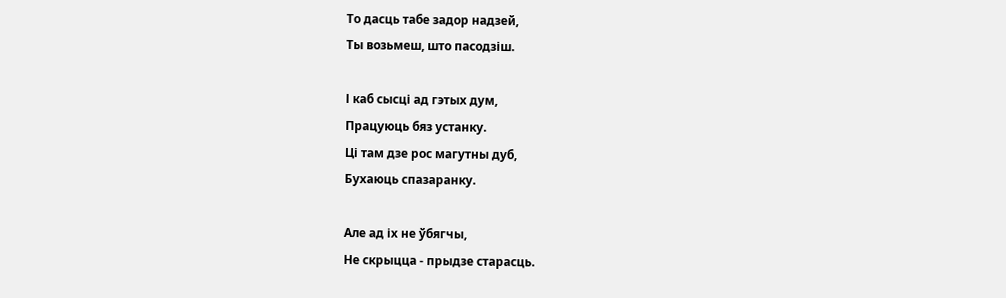То дасць табе задор надзей,
Ты возьмеш, што пасодзіш.

І каб сысці ад гэтых дум,
Працуюць бяз устанку.
Ці там дзе рос магутны дуб,
Бухаюць спазаранку.

Але ад іх не ўбягчы,
Не скрыцца - прыдзе старасць.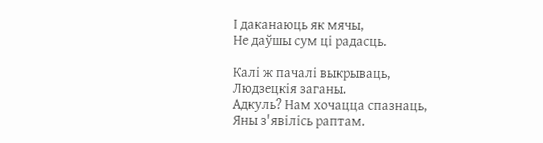І даканаюць як мячы,
Не даўшы сум ці радасць.

Калі ж пачалі выкрываць,
Людзецкія заганы.
Адкуль? Нам хочацца спазнаць,
Яны з'явілісь раптам.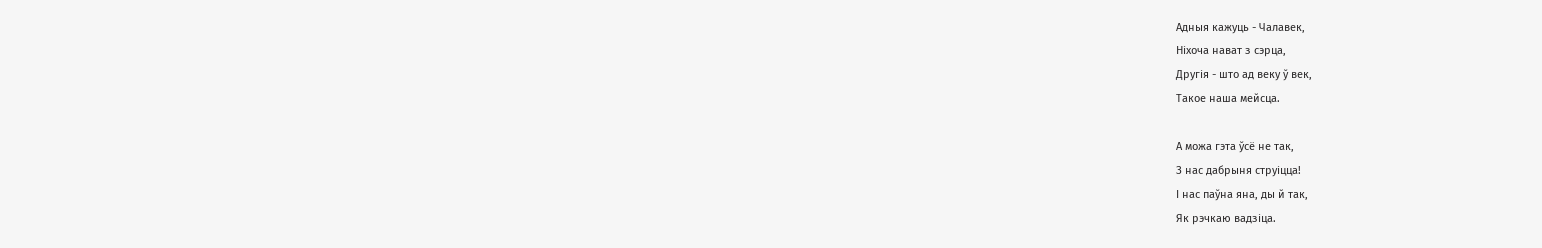Адныя кажуць - Чалавек,
Ніхоча нават з сэрца,
Другія - што ад веку ў век,
Такое наша мейсца.

А можа гэта ўсё не так,
З нас дабрыня струіцца!
І нас паўна яна, ды й так,
Як рэчкаю вадзіца.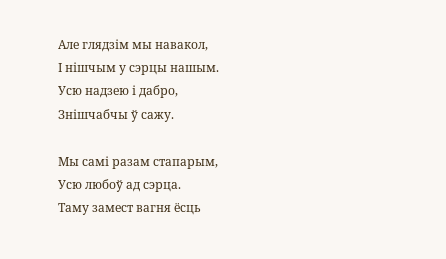Але глядзім мы навакол,
І нішчым у сэрцы нашым.
Усю надзею і дабро,
Знішчабчы ў сажу.

Мы самі разам стапарым,
Усю любоў ад сэрца.
Таму замест вагня ёсць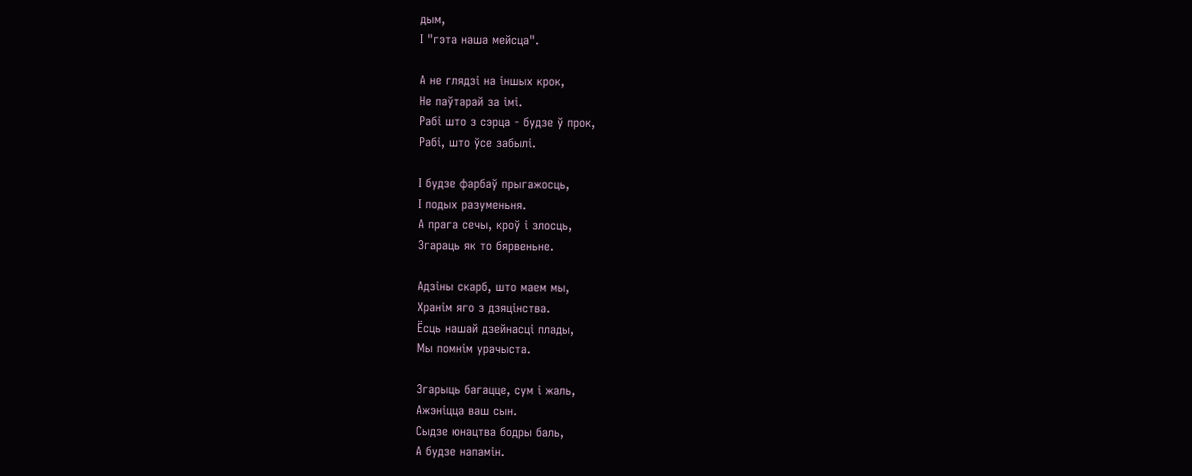дым,
І "гэта наша мейсца".

А не глядзі на іншых крок,
Не паўтарай за імі.
Рабі што з сэрца - будзе ў прок,
Рабі, што ўсе забылі.

І будзе фарбаў прыгажосць,
І подых разуменьня.
А прага сечы, кроў і злосць,
Згараць як то бярвеньне.

Адзіны скарб, што маем мы,
Хранім яго з дзяцінства.
Ёсць нашай дзейнасці плады,
Мы помнім урачыста.

Згарыць багацце, сум і жаль,
Ажэніцца ваш сын.
Сыдзе юнацтва бодры баль,
А будзе напамін.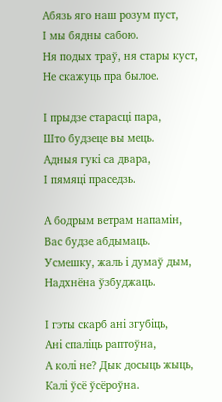Абязь яго наш розум пуст,
І мы бядны сабою.
Ня подых траў, ня стары куст,
Не скажуць пра былое.

І прыдзе старасці пара,
Што будзеце вы мець.
Адныя гукі са двара,
І пямяці праседзь.

А бодрым ветрам напамін,
Вас будзе абдымаць.
Усмешку, жаль і думаў дым,
Надхнёна ўзбуджаць.

І гэты скарб ані згубіць,
Ані спаліць раптоўна,
А колі не? Дык досыць жыць,
Калі ўсё ўсёроўна.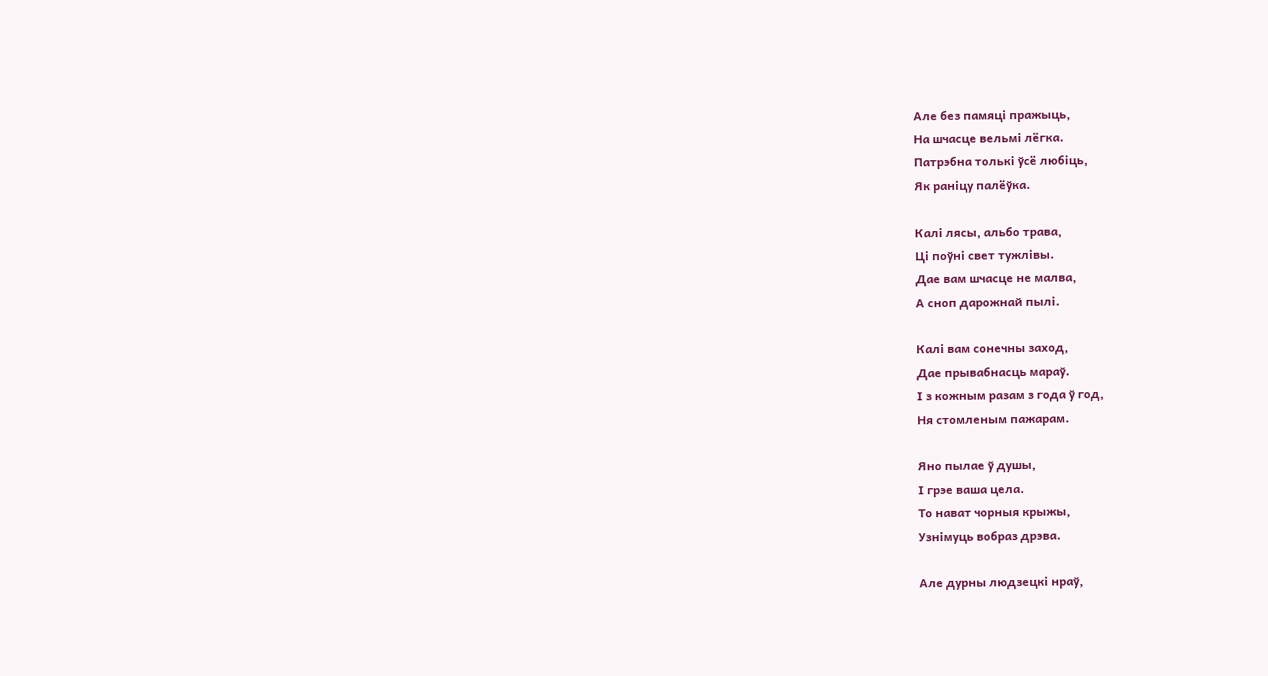Але без памяці пражыць,
На шчасце вельмі лёгка.
Патрэбна толькі ўсё любіць,
Як раніцу палёўка.

Калі лясы, альбо трава,
Ці поўні свет тужлівы.
Дае вам шчасце не малва,
А сноп дарожнай пылі.

Калі вам сонечны заход,
Дае прывабнасць мараў.
І з кожным разам з года ў год,
Ня стомленым пажарам.

Яно пылае ў душы,
І грэе ваша цела.
То нават чорныя крыжы,
Узнімуць вобраз дрэва.

Але дурны людзецкі нраў,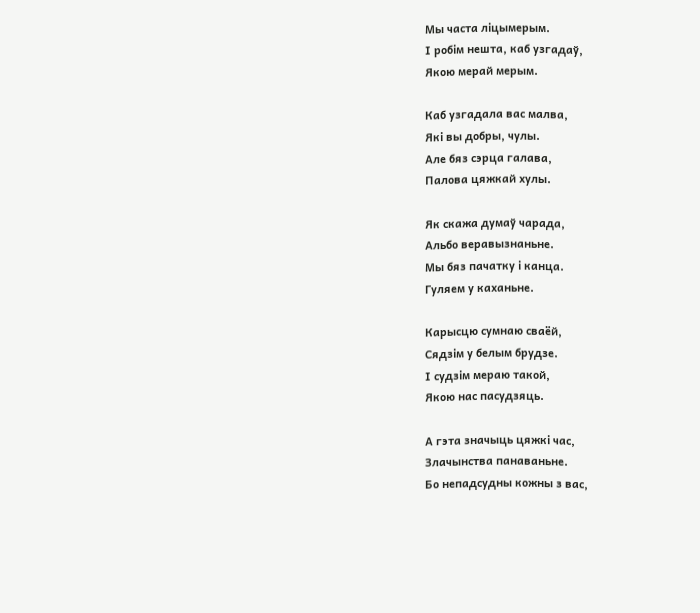Мы часта ліцымерым.
І робім нешта, каб узгадаў,
Якою мерай мерым.

Каб узгадала вас малва,
Які вы добры, чулы.
Але бяз сэрца галава,
Палова цяжкай хулы.

Як скажа думаў чарада,
Альбо веравызнаньне.
Мы бяз пачатку і канца.
Гуляем у каханьне.

Карысцю сумнаю сваёй,
Сядзім у белым брудзе.
І судзім мераю такой,
Якою нас пасудзяць.

А гэта значыць цяжкі час,
Злачынства панаваньне.
Бо непадсудны кожны з вас,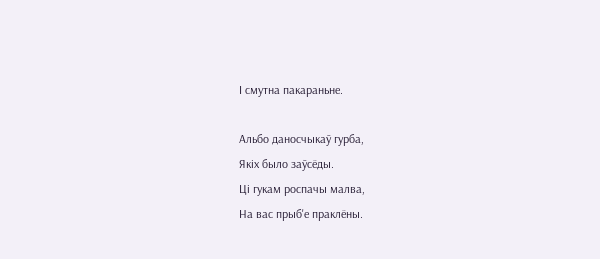І смутна пакараньне.

Альбо даносчыкаў гурба,
Якіх было заўсёды.
Ці гукам роспачы малва,
На вас прыб'е праклёны.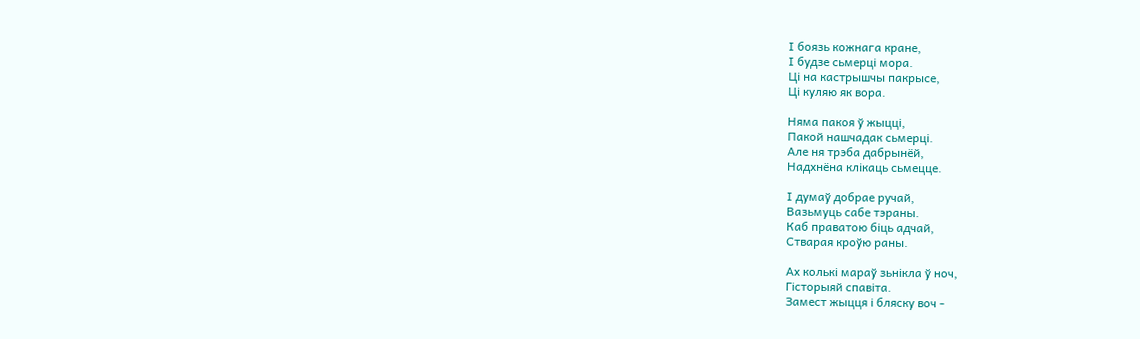І боязь кожнага кране,
І будзе сьмерці мора.
Ці на кастрышчы пакрысе,
Ці куляю як вора.

Няма пакоя ў жыцці,
Пакой нашчадак сьмерці.
Але ня трэба дабрынёй,
Надхнёна клікаць сьмецце.

І думаў добрае ручай,
Вазьмуць сабе тэраны.
Каб праватою біць адчай,
Стварая кроўю раны.

Ах колькі мараў зьнікла ў ноч,
Гісторыяй спавіта.
Замест жыцця і бляску воч -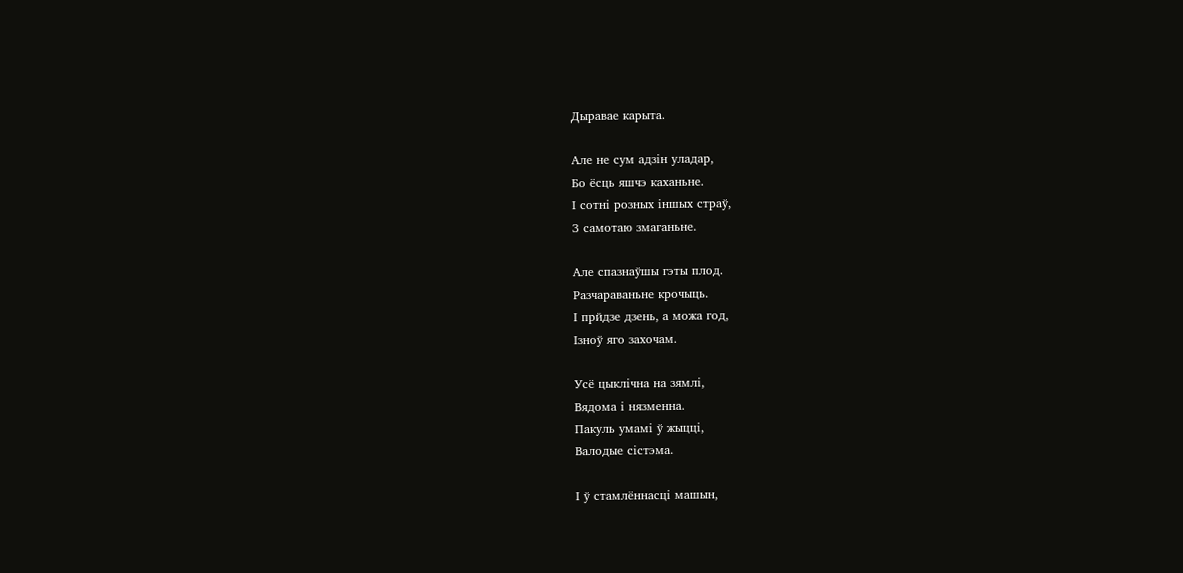Дыравае карыта.

Але не сум адзін уладар,
Бо ёсць яшчэ каханьне.
І сотні розных іншых страў,
З самотаю змаганьне.

Але спазнаўшы гэты плод.
Разчараваньне крочыць.
І прйдзе дзень, а можа год,
Ізноў яго захочам.

Усё цыклічна на зямлі,
Вядома і нязменна.
Пакуль умамі ў жыцці,
Валодые сістэма.

І ў стамлённасці машын,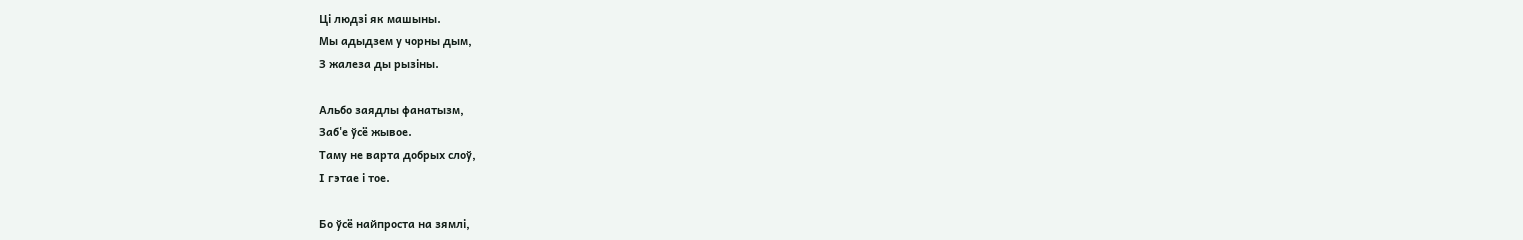Ці людзі як машыны.
Мы адыдзем у чорны дым,
З жалеза ды рызіны.

Альбо заядлы фанатызм,
Заб'е ўсё жывое.
Таму не варта добрых слоў,
І гэтае і тое.

Бо ўсё найпроста на зямлі,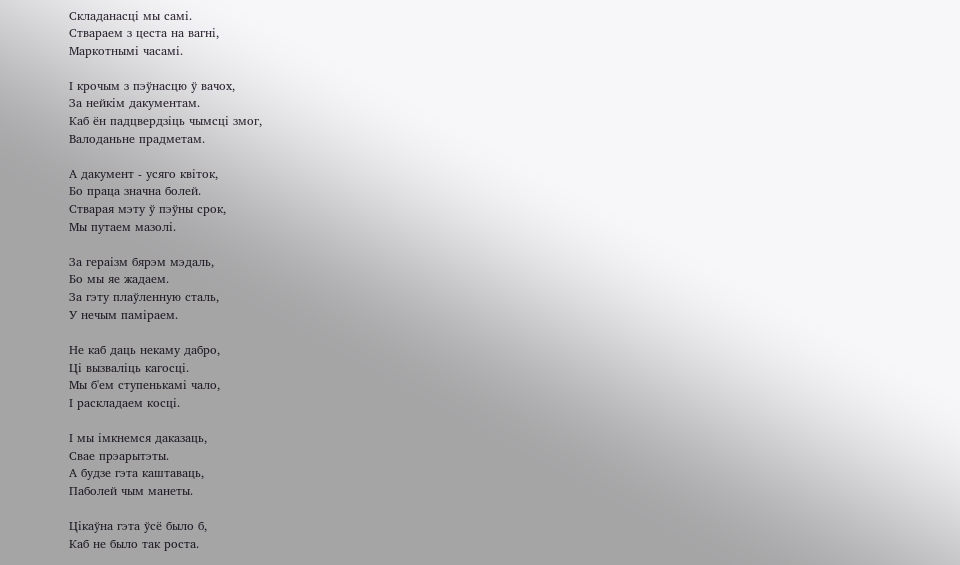Складанасці мы самі.
Ствараем з цеста на вагні,
Маркотнымі часамі.

І крочым з пэўнасцю ў вачох,
За нейкім дакументам.
Каб ён падцвердзіць чымсці змог,
Валоданьне прадметам.

А дакумент - усяго квіток,
Бо праца значна болей.
Стварая мэту ў пэўны срок,
Мы путаем мазолі.

За гераізм бярэм мэдаль,
Бо мы яе жадаем.
За гэту плаўленную сталь,
У нечым паміраем.

Не каб даць некаму дабро,
Ці вызваліць кагосці.
Мы б'ем ступенькамі чало,
І раскладаем косці.

І мы імкнемся даказаць,
Свае прэарытэты.
А будзе гэта каштаваць,
Паболей чым манеты.

Цікаўна гэта ўсё было б,
Каб не было так роста.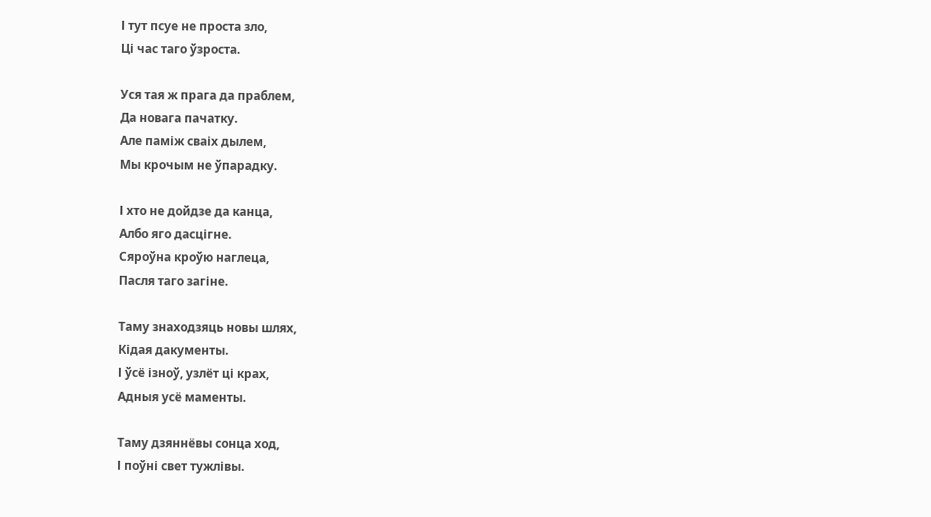І тут псуе не проста зло,
Ці час таго ўзроста.

Уся тая ж прага да праблем,
Да новага пачатку.
Але паміж сваіх дылем,
Мы крочым не ўпарадку.

І хто не дойдзе да канца,
Албо яго дасцігне.
Сяроўна кроўю наглеца,
Пасля таго загіне.

Таму знаходзяць новы шлях,
Кідая дакументы.
І ўсё ізноў, узлёт ці крах,
Адныя усё маменты.

Таму дзяннёвы сонца ход,
І поўні свет тужлівы.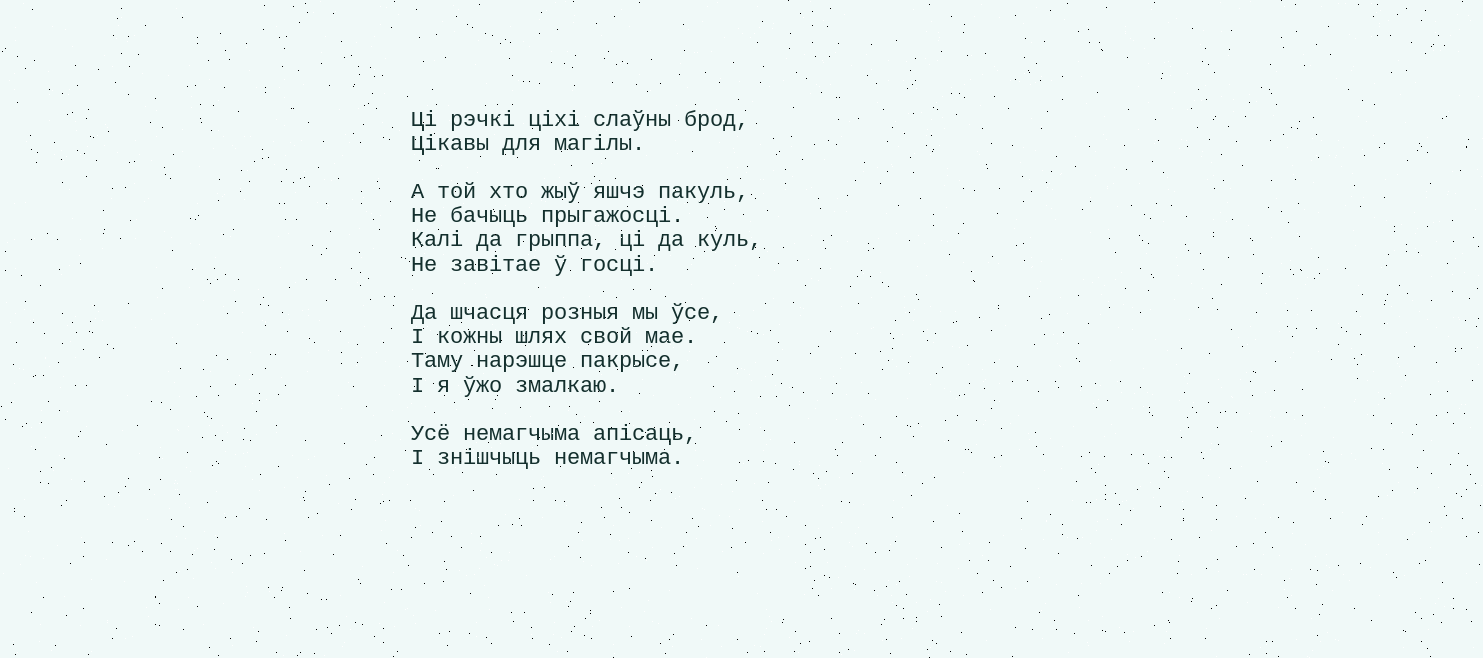Ці рэчкі ціхі слаўны брод,
Цікавы для магілы.

А той хто жыў яшчэ пакуль,
Не бачыць прыгажосці.
Калі да грыппа, ці да куль,
Не завітае ў госці.

Да шчасця розныя мы ўсе,
І кожны шлях свой мае.
Таму нарэшце пакрысе,
І я ўжо змалкаю.

Усё немагчыма апісаць,
І знішчыць немагчыма.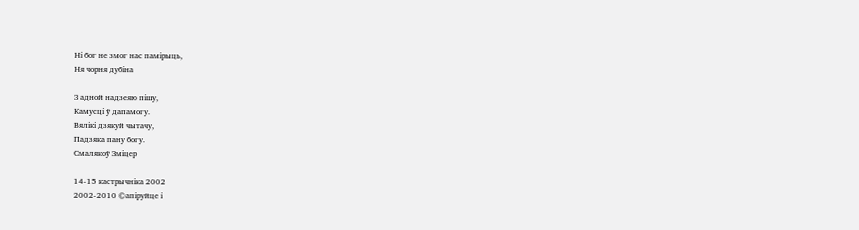Ні бог не змог нас памірыць,
Ня чорня дубіна

З адной надзеяю пішу,
Камусці ў дапамогу.
Вялікі дзякуй чытачу,
Падзяка пану богу.
Смалякоў Зміцер

14-15 кастрычніка 2002
2002-2010 ©апіруйце і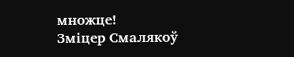множце!
Зміцер Смалякоў